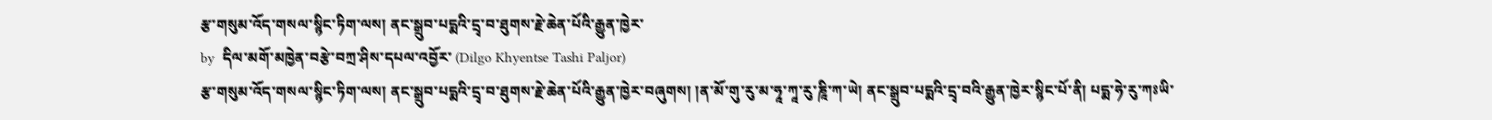རྩ་གསུམ་འོད་གསལ་སྙིང་ཏིག་ལས། ནང་སྒྲུབ་པདྨའི་དྲྭ་བ་ཐུགས་རྗེ་ཆེན་པོའི་རྒྱུན་ཁྱེར་
by  དིལ་མགོ་མཁྱེན་བརྩེ་བཀྲ་ཤིས་དཔལ་འབྱོར་ (Dilgo Khyentse Tashi Paljor)
རྩ་གསུམ་འོད་གསལ་སྙིང་ཏིག་ལས། ནང་སྒྲུབ་པདྨའི་དྲྭ་བ་ཐུགས་རྗེ་ཆེན་པོའི་རྒྱུན་ཁྱེར་བཞུགས། །ན་མོ་གུ་རུ་མ་ཧཱ་ཀཱ་རུ་ཎཱི་ཀ་ཡེ། ནང་སྒྲུབ་པདྨའི་དྲྭ་བའི་རྒྱུན་ཁྱེར་སྙིང་པོ་ནི། པདྨ་ཧེ་རུ་ཀཿཡི་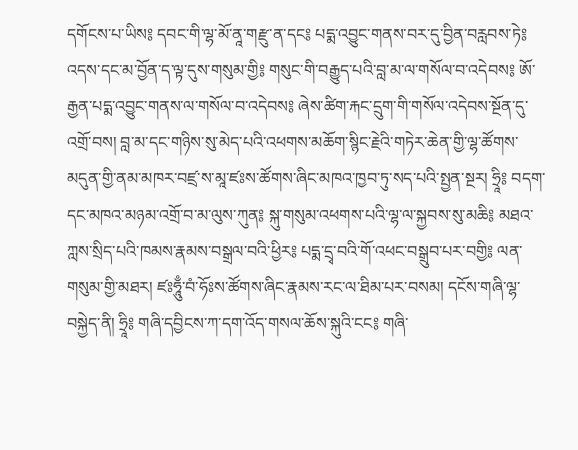དགོངས་པ་ཡིས༔ དབང་གི་ལྷ་མོ་ནཱ་གརྫུ་ན་དང༔ པདྨ་འབྱུང་གནས་བར་དུ་བྱིན་བརླབས་ཏེ༔ འདས་དང་མ་བྱོན་ད་ལྟ་དུས་གསུམ་གྱི༔ གསུང་གི་བརྒྱུད་པའི་བླ་མ་ལ་གསོལ་བ་འདེབས༔ ཨོ་རྒྱན་པདྨ་འབྱུང་གནས་ལ་གསོལ་བ་འདེབས༔ ཞེས་ཚིག་རྐང་དྲུག་གི་གསོལ་འདེབས་སྔོན་དུ་འགྲོ་བས། བླ་མ་དང་གཉིས་སུ་མེད་པའི་འཕགས་མཆོག་སྙིང་རྗེའི་གཏེར་ཆེན་གྱི་ལྷ་ཚོགས་མདུན་གྱི་ནམ་མཁར་བཛྲ་ས་མཱ་ཛཿས་ཚོགས་ཞིང་མཁའ་ཁྱབ་ཏུ་སད་པའི་སྤྱན་སྔར། ཧྲཱི༔ བདག་དང་མཁའ་མཉམ་འགྲོ་བ་མ་ལུས་ཀུན༔ སྐུ་གསུམ་འཕགས་པའི་ལྷ་ལ་སྐྱབས་སུ་མཆི༔ མཐའ་ཀླས་སྲིད་པའི་ཁམས་རྣམས་བསྒྲལ་བའི་ཕྱིར༔ པདྨ་དྲྭ་བའི་གོ་འཕང་བསྒྲུབ་པར་བགྱི༔ ལན་གསུམ་གྱི་མཐར། ཛཿཧཱུྃ་བཾ་ཧོཿས་ཚོགས་ཞིང་རྣམས་རང་ལ་ཐིམ་པར་བསམ། དངོས་གཞི་ལྷ་བསྐྱེད་ནི། ཧྲཱི༔ གཞི་དབྱིངས་ཀ་དག་འོད་གསལ་ཆོས་སྐུའི་ངང༔ གཞི་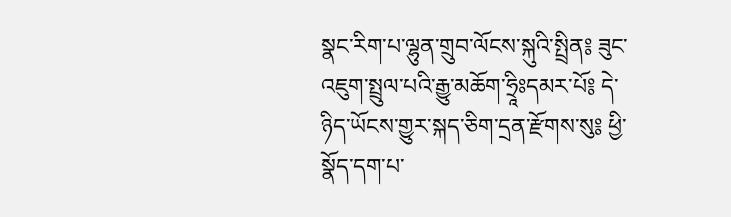སྣང་རིག་པ་ལྷུན་གྲུབ་ལོངས་སྐུའི་སྤྲིན༔ ཟུང་འཇུག་སྤྲུལ་པའི་རྒྱུ་མཆོག་ཧྲཱིཿདམར་པོ༔ དེ་ཉིད་ཡོངས་གྱུར་སྐད་ཅིག་དྲན་རྫོགས་སུ༔ ཕྱི་སྣོད་དག་པ་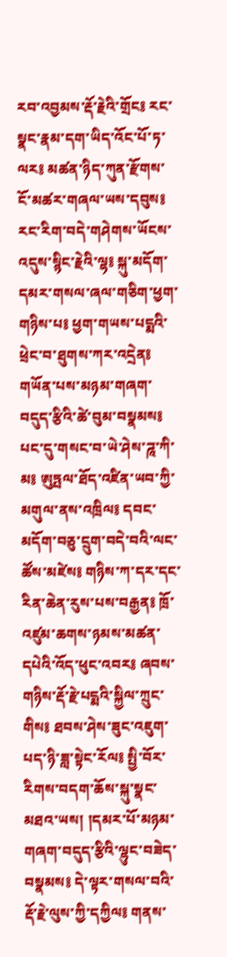རབ་འབྱམས་རྡོ་རྗེའི་གྲོང༔ རང་སྣང་རྣམ་དག་ཡིད་འོང་པོ་ཏ་ལར༔ མཚན་ཉིད་ཀུན་རྫོགས་ངོ་མཚར་གཞལ་ཡས་དབུས༔ རང་རིག་བདེ་གཤེགས་ཡོངས་འདུས་སྙིང་རྗེའི་ལྷ༔ སྐུ་མདོག་དམར་གསལ་ཞལ་གཅིག་ཕྱག་གཉིས་པ༔ ཕྱག་གཡས་པདྨའི་ཕྲེང་བ་ཐུགས་ཀར་འདྲེན༔ གཡོན་པས་མཉམ་གཞག་བདུད་རྩིའི་ཚེ་བུམ་བསྣམས༔ པང་དུ་གསང་བ་ཡེ་ཤེས་ཌཱ་ཀི་མ༔ ཨུཏྤལ་ཐོད་འཛིན་ཡབ་ཀྱི་མགུལ་ནས་འཁྲིལ༔ དབང་མདོག་བཅུ་དྲུག་བདེ་བའི་ལང་ཚོས་མཛེས༔ གཉིས་ཀ་དར་དང་རིན་ཆེན་རུས་པས་བརྒྱན༔ ཁྲོ་འཛུམ་ཆགས་ཉམས་མཚན་དཔེའི་འོད་ཕུང་འབར༔ ཞབས་གཉིས་རྡོ་རྗེ་པདྨའི་སྐྱིལ་ཀྲུང་གིས༔ ཐབས་ཤེས་ཟུང་འཇུག་པད་ཉི་ཟླ་སྟེང་རོལ༔ སྤྱི་བོར་རིགས་བདག་ཆོས་སྐུ་སྣང་མཐའ་ཡས། །དམར་པོ་མཉམ་གཞག་བདུད་རྩིའི་ལྷུང་བཟེད་བསྣམས༔ དེ་ལྟར་གསལ་བའི་རྡོ་རྗེ་ལུས་ཀྱི་དཀྱིལ༔ གནས་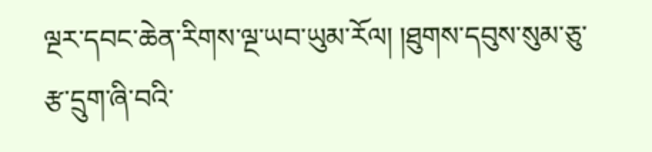ལྔར་དབང་ཆེན་རིགས་ལྔ་ཡབ་ཡུམ་རོལ། །ཐུགས་དབུས་སུམ་ཅུ་རྩ་དྲུག་ཞི་བའི་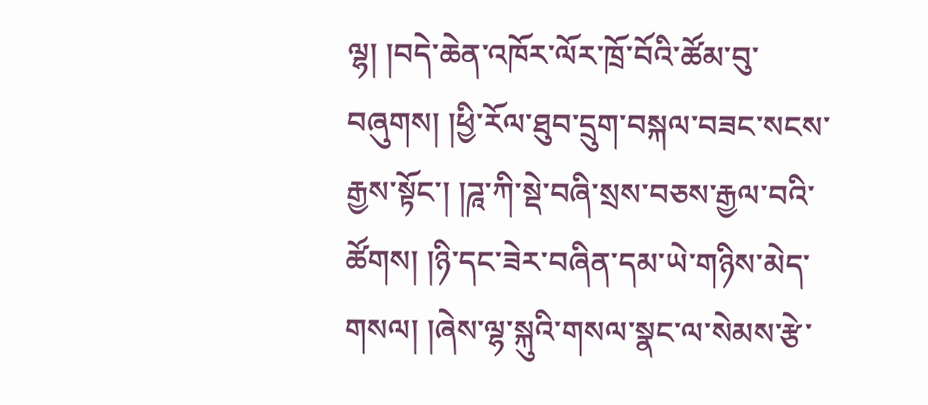ལྷ། །བདེ་ཆེན་འཁོར་ལོར་ཁྲོ་བོའི་ཚོམ་བུ་བཞུགས། །ཕྱི་རོལ་ཐུབ་དྲུག་བསྐལ་བཟང་སངས་རྒྱས་སྟོང་། །ཌཱ་ཀི་སྡེ་བཞི་སྲས་བཅས་རྒྱལ་བའི་ཚོགས། །ཉི་དང་ཟེར་བཞིན་དམ་ཡེ་གཉིས་མེད་གསལ། །ཞེས་ལྷ་སྐུའི་གསལ་སྣང་ལ་སེམས་རྩེ་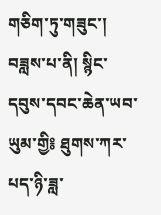གཅིག་ཏུ་གཟུང་། བཟླས་པ་ནི། སྙིང་དབུས་དབང་ཆེན་ཡབ་ཡུམ་གྱི༔ ཐུགས་ཀར་པད་ཉི་ཟླ་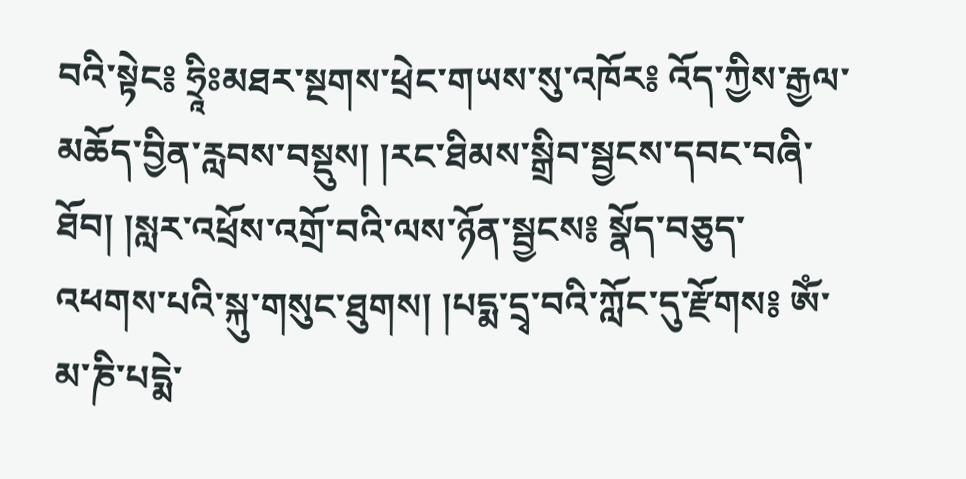བའི་སྟེང༔ ཧྲཱིཿམཐར་སྔགས་ཕྲེང་གཡས་སུ་འཁོར༔ འོད་ཀྱིས་རྒྱལ་མཆོད་བྱིན་རླབས་བསྡུས། །རང་ཐིམས་སྒྲིབ་སྦྱངས་དབང་བཞི་ཐོབ། །སླར་འཕྲོས་འགྲོ་བའི་ལས་ཉོན་སྦྱངས༔ སྣོད་བཅུད་འཕགས་པའི་སྐུ་གསུང་ཐུགས། །པདྨ་དྲྭ་བའི་ཀློང་དུ་རྫོགས༔ ཨོཾ་མ་ཎི་པདྨེ་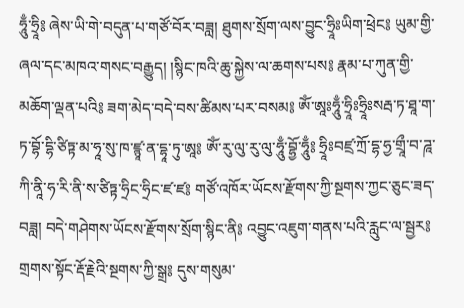ཧཱུྃ་ཧྲཱི༔ ཞེས་ཡི་གེ་བདུན་པ་གཙོ་བོར་བཟླ། ཐུགས་སྲོག་ལས་བྱུང་ཧྲཱིཿཡིག་ཕྲེང༔ ཡུམ་གྱི་ཞལ་དང་མཁའ་གསང་བརྒྱུད། །སྙིང་ཁའི་ཆུ་སྐྱེས་ལ་ཆགས་པས༔ རྣམ་པ་ཀུན་གྱི་མཆོག་ལྡན་པའི༔ ཟག་མེད་བདེ་བས་ཚིམས་པར་བསམ༔ ཨོཾ་ཨཱཿཧཱུྃ་ཧྲཱིཿཧྲཱིཿསརྦ་ཏ་ཐཱ་ག་ཏ་བྷོ་དྷི་ཙིཏྟ་མ་ཧཱ་སུ་ཁ་ཛྙཱ་ན་དྷཱ་ཏུ་ཨཱ༔ ཨོཾ་རུ་ལུ་རུ་ལུ་ཧཱུྃ་བྷྱོ་ཧཱུྃ༔ ཧྲཱིཿབཛྲ་ཀྲོ་དྷ་ཧྱ་གྲཱྀ་བ་ཌཱ་ཀི་ནཱི་ཧ་རི་ནི་ས་ཙིཏྟ་ཧྲིང་ཧྲིང་ཛ་ཛ༔ གཙོ་འཁོར་ཡོངས་རྫོགས་ཀྱི་སྔགས་ཀྱང་ཅུང་ཟད་བཟླ། བདེ་གཤེགས་ཡོངས་རྫོགས་སྲོག་སྙིང་ནི༔ འབྱུང་འཇུག་གནས་པའི་རླུང་ལ་སྦྱར༔ གྲགས་སྟོང་རྡོ་རྗེའི་སྔགས་ཀྱི་སྒྲ༔ དུས་གསུམ་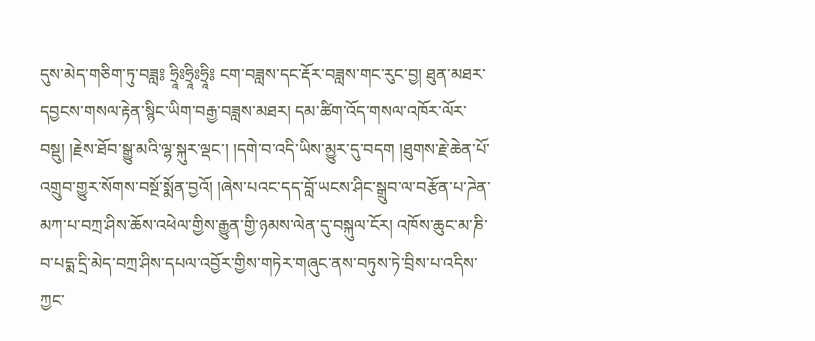དུས་མེད་གཅིག་ཏུ་བཟླ༔ ཧྲཱིཿཧྲཱིཿཧྲཱི༔ ངག་བཟླས་དང་རྡོར་བཟླས་གང་རུང་བྱ། ཐུན་མཐར་དབྱངས་གསལ་རྟེན་སྙིང་ཡིག་བརྒྱ་བཟླས་མཐར། དམ་ཚིག་འོད་གསལ་འཁོར་ལོར་བསྡུ། །རྗེས་ཐོབ་སྒྱུ་མའི་ལྷ་སྐུར་ལྡང་། །དགེ་བ་འདི་ཡིས་མྱུར་དུ་བདག །ཐུགས་རྗེ་ཆེན་པོ་འགྲུབ་གྱུར་སོགས་བསྔོ་སྨོན་བྱའོ། །ཞེས་པའང་དད་བློ་ཡངས་ཤིང་སྒྲུབ་ལ་བརྩོན་པ་ཌེན་མཀ་པ་བཀྲ་ཤིས་ཆོས་འཕེལ་གྱིས་རྒྱུན་གྱི་ཉམས་ལེན་དུ་བསྐུལ་ངོར། འཁོས་ཆུང་མ་ཎི་བ་པདྨ་དྲི་མེད་བཀྲ་ཤིས་དཔལ་འབྱོར་གྱིས་གཏེར་གཞུང་ནས་བཏུས་ཏེ་བྲིས་པ་འདིས་ཀྱང་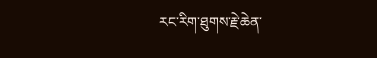རང་རིག་ཐུགས་རྗེ་ཆེན་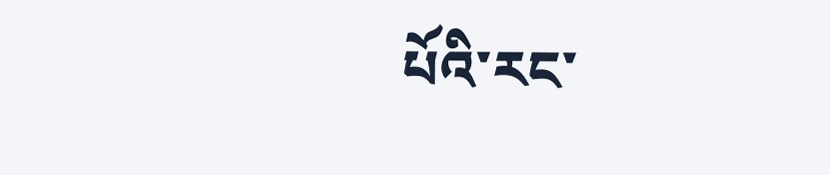པོའི་རང་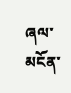ཞལ་མངོན་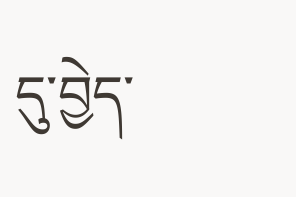དུ་བྱེད་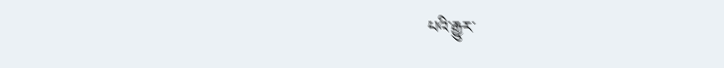པའི་རྒྱུར་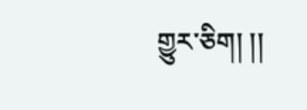གྱུར་ཅིག། །།